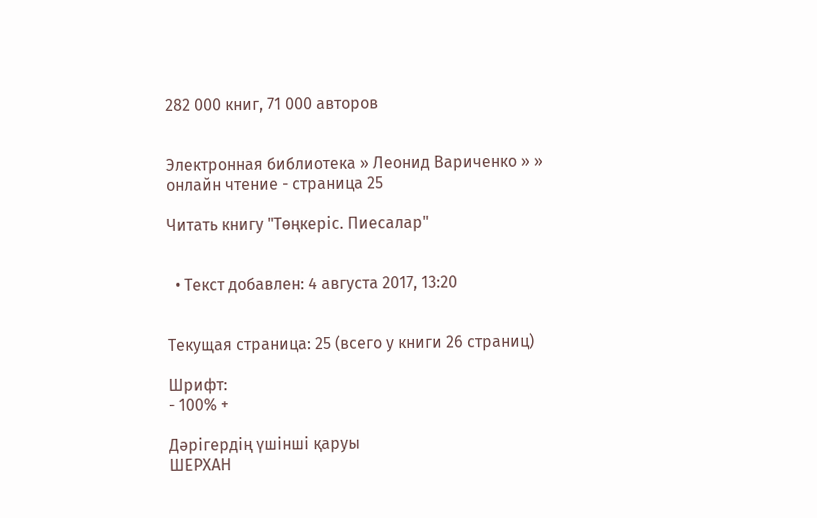282 000 книг, 71 000 авторов


Электронная библиотека » Леонид Вариченко » » онлайн чтение - страница 25

Читать книгу "Төңкеріс. Пиесалар"


  • Текст добавлен: 4 августа 2017, 13:20


Текущая страница: 25 (всего у книги 26 страниц)

Шрифт:
- 100% +

Дәрігердің үшінші қаруы
ШЕРХАН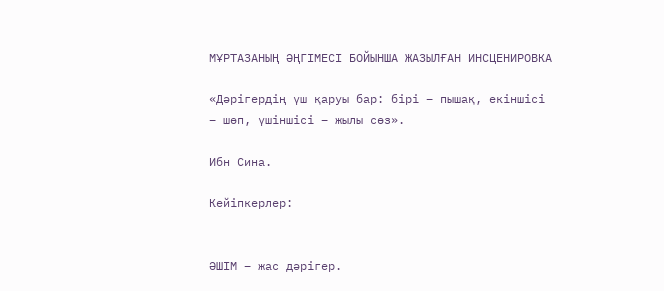МҰРТАЗАНЫҢ ӘҢГІМЕСІ БОЙЫНША ЖАЗЫЛҒАН ИНСЦЕНИРОВКА

«Дәрігердің үш қаруы бар: бірі – пышақ, екіншісі – шөп, үшіншісі – жылы сөз».

Ибн Сина.

Кейіпкерлер:


ӘШІМ – жас дәрігер.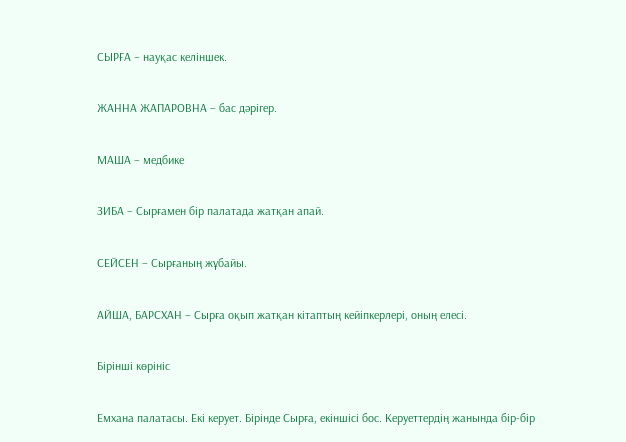СЫРҒА – науқас келіншек.

ЖАННА ЖАПАРОВНА – бас дәрігер.

МАША – медбике

ЗИБА – Сырғамен бір палатада жатқан апай.

СЕЙСЕН – Сырғаның жұбайы.

АЙША, БАРСХАН – Сырға оқып жатқан кітаптың кейіпкерлері, оның елесі.

Бірінші көрініс

Емхана палатасы. Екі керует. Бірінде Сырға, екіншісі бос. Керуеттердің жанында бір-бір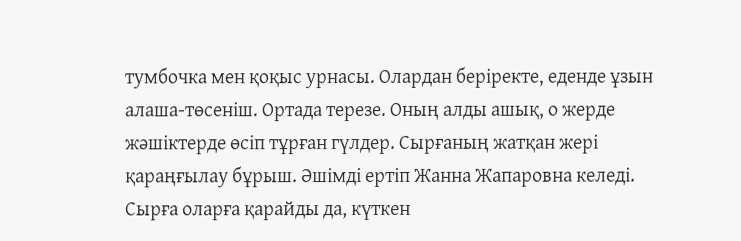тумбочка мен қоқыс урнасы. Олардан беріректе, еденде ұзын алаша-төсеніш. Ортада терезе. Оның алды ашық, о жерде жәшіктерде өсіп тұрған гүлдер. Сырғаның жатқан жері қараңғылау бұрыш. Әшімді ертіп Жанна Жапаровна келеді. Сырға оларға қарайды да, күткен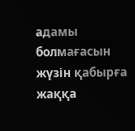адамы болмағасын жүзін қабырға жаққа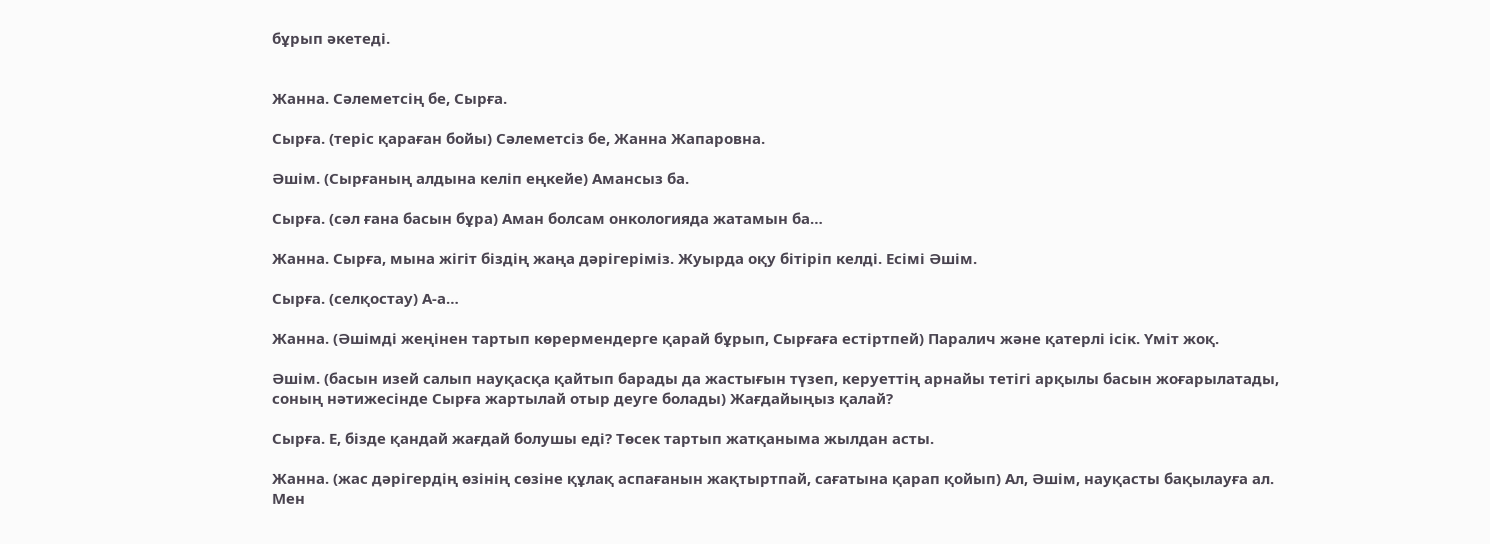бұрып әкетеді.


Жанна. Сәлеметсің бе, Сырға.

Сырға. (теріс қараған бойы) Сәлеметсіз бе, Жанна Жапаровна.

Әшім. (Сырғаның алдына келіп еңкейе) Амансыз ба.

Сырға. (сәл ғана басын бұра) Аман болсам онкологияда жатамын ба…

Жанна. Сырға, мына жігіт біздің жаңа дәрігеріміз. Жуырда оқу бітіріп келді. Есімі Әшім.

Сырға. (селқостау) А-а…

Жанна. (Әшімді жеңінен тартып көрермендерге қарай бұрып, Сырғаға естіртпей) Паралич және қатерлі ісік. Үміт жоқ.

Әшім. (басын изей салып науқасқа қайтып барады да жастығын түзеп, керуеттің арнайы тетігі арқылы басын жоғарылатады, соның нәтижесінде Сырға жартылай отыр деуге болады) Жағдайыңыз қалай?

Сырға. Е, бізде қандай жағдай болушы еді? Төсек тартып жатқаныма жылдан асты.

Жанна. (жас дәрігердің өзінің сөзіне құлақ аспағанын жақтыртпай, сағатына қарап қойып) Ал, Әшім, науқасты бақылауға ал. Мен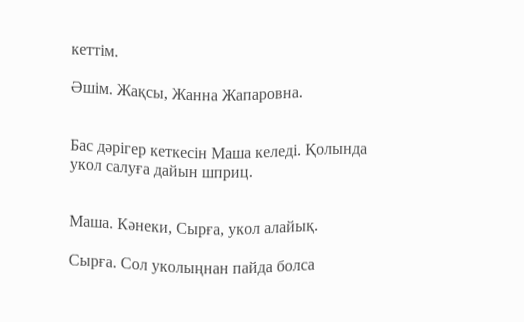кеттім.

Әшім. Жақсы, Жанна Жапаровна.


Бас дәрігер кеткесін Маша келеді. Қолында укол салуға дайын шприц.


Маша. Кәнеки, Сырға, укол алайық.

Сырға. Сол уколыңнан пайда болса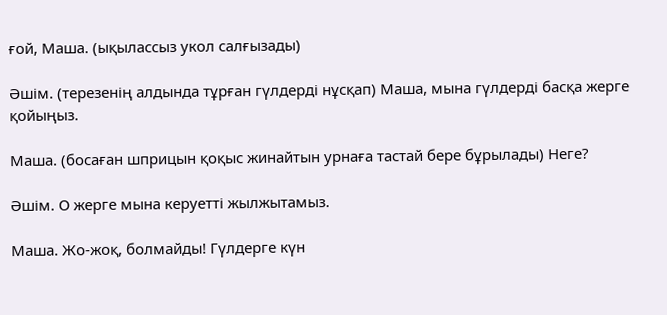ғой, Маша. (ықылассыз укол салғызады)

Әшім. (терезенің алдында тұрған гүлдерді нұсқап) Маша, мына гүлдерді басқа жерге қойыңыз.

Маша. (босаған шприцын қоқыс жинайтын урнаға тастай бере бұрылады) Неге?

Әшім. О жерге мына керуетті жылжытамыз.

Маша. Жо-жоқ, болмайды! Гүлдерге күн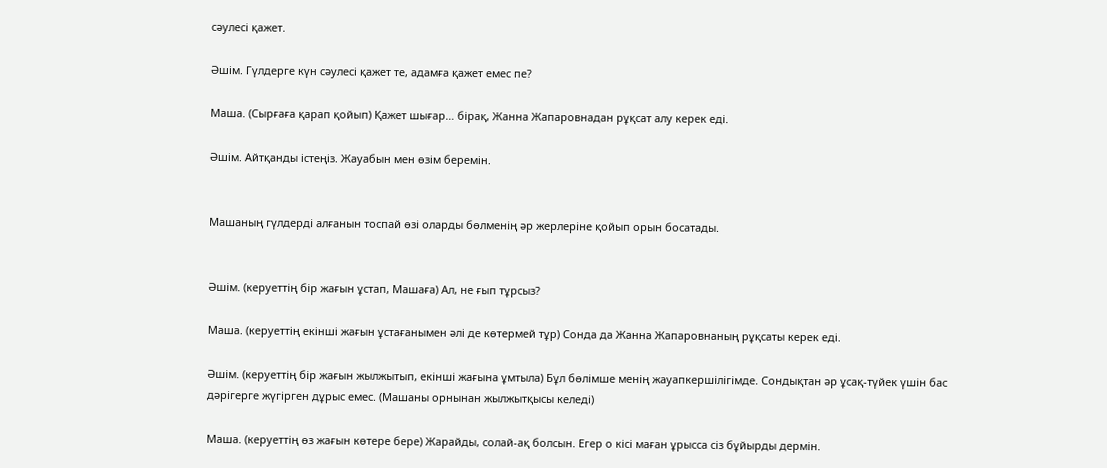сәулесі қажет.

Әшім. Гүлдерге күн сәулесі қажет те, адамға қажет емес пе?

Маша. (Сырғаға қарап қойып) Қажет шығар… бірақ, Жанна Жапаровнадан рұқсат алу керек еді.

Әшім. Айтқанды істеңіз. Жауабын мен өзім беремін.


Машаның гүлдерді алғанын тоспай өзі оларды бөлменің әр жерлеріне қойып орын босатады.


Әшім. (керуеттің бір жағын ұстап, Машаға) Ал, не ғып тұрсыз?

Маша. (керуеттің екінші жағын ұстағанымен әлі де көтермей тұр) Сонда да Жанна Жапаровнаның рұқсаты керек еді.

Әшім. (керуеттің бір жағын жылжытып, екінші жағына ұмтыла) Бұл бөлімше менің жауапкершілігімде. Сондықтан әр ұсақ-түйек үшін бас дәрігерге жүгірген дұрыс емес. (Машаны орнынан жылжытқысы келеді)

Маша. (керуеттің өз жағын көтере бере) Жарайды, солай-ақ болсын. Егер о кісі маған ұрысса сіз бұйырды дермін.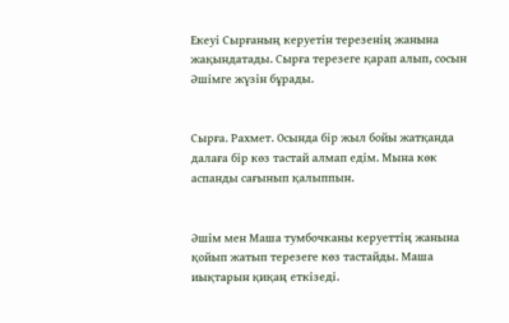Екеуі Сырғаның керуетін терезенің жанына жақындатады. Сырға терезеге қарап алып, сосын Әшімге жүзін бұрады.


Сырға. Рахмет. Осында бір жыл бойы жатқанда далаға бір көз тастай алмап едім. Мына көк аспанды сағынып қалыппын.


Әшім мен Маша тумбочканы керуеттің жанына қойып жатып терезеге көз тастайды. Маша иықтарын қиқаң еткізеді.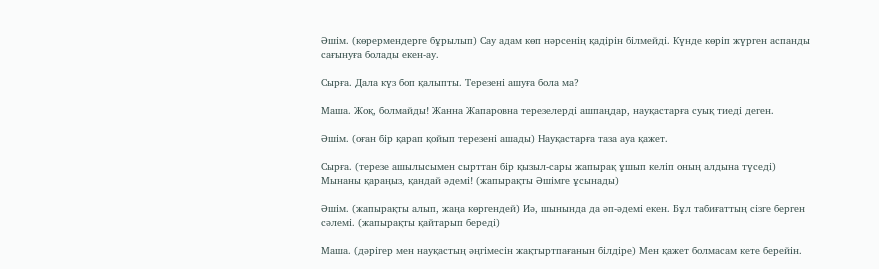Әшім. (көрермендерге бұрылып) Сау адам көп нәрсенің қадірін білмейді. Күнде көріп жүрген аспанды сағынуға болады екен-ау.

Сырға. Дала күз боп қалыпты. Терезені ашуға бола ма?

Маша. Жоқ, болмайды! Жанна Жапаровна терезелерді ашпаңдар, науқастарға суық тиеді деген.

Әшім. (оған бір қарап қойып терезені ашады) Науқастарға таза ауа қажет.

Сырға. (терезе ашылысымен сырттан бір қызыл-сары жапырақ ұшып келіп оның алдына түседі) Мынаны қараңыз, қандай әдемі! (жапырақты Әшімге ұсынады)

Әшім. (жапырақты алып, жаңа көргендей) Иә, шынында да әп-әдемі екен. Бұл табиғаттың сізге берген сәлемі. (жапырақты қайтарып береді)

Маша. (дәрігер мен науқастың әңгімесін жақтыртпағанын білдіре) Мен қажет болмасам кете берейін.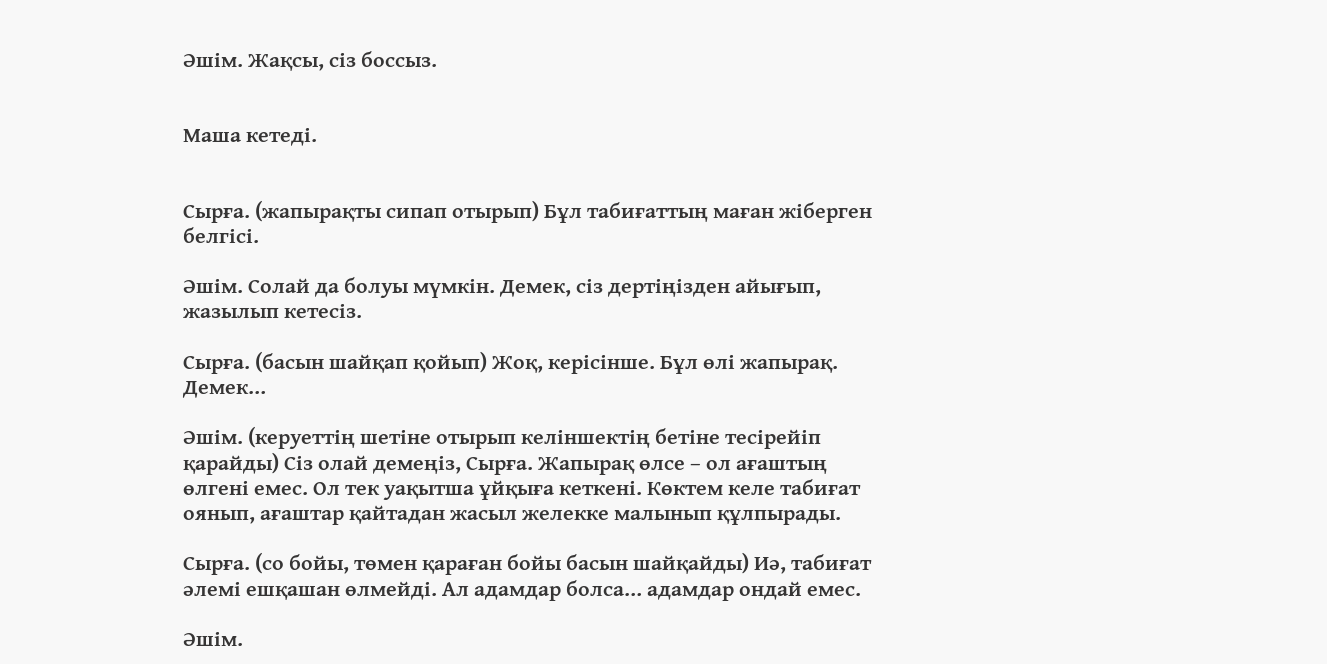Әшім. Жақсы, сіз боссыз.


Маша кетеді.


Сырға. (жапырақты сипап отырып) Бұл табиғаттың маған жіберген белгісі.

Әшім. Солай да болуы мүмкін. Демек, сіз дертіңізден айығып, жазылып кетесіз.

Сырға. (басын шайқап қойып) Жоқ, керісінше. Бұл өлі жапырақ. Демек…

Әшім. (керуеттің шетіне отырып келіншектің бетіне тесірейіп қарайды) Сіз олай демеңіз, Сырға. Жапырақ өлсе – ол ағаштың өлгені емес. Ол тек уақытша ұйқыға кеткені. Көктем келе табиғат оянып, ағаштар қайтадан жасыл желекке малынып құлпырады.

Сырға. (со бойы, төмен қараған бойы басын шайқайды) Иә, табиғат әлемі ешқашан өлмейді. Ал адамдар болса… адамдар ондай емес.

Әшім.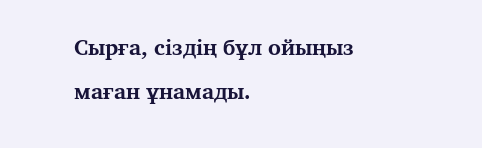Сырға, сіздің бұл ойыңыз маған ұнамады.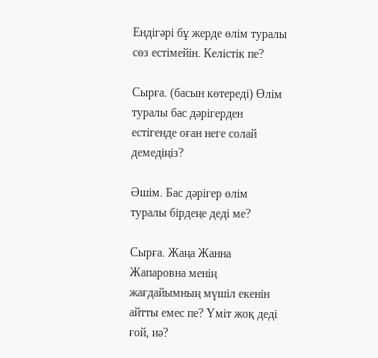Ендігәрі бұ жерде өлім туралы сөз естімейін. Келістік пе?

Сырға. (басын көтереді) Өлім туралы бас дәрігерден естігенде оған неге солай демедіңіз?

Әшім. Бас дәрігер өлім туралы бірдеңе деді ме?

Сырға. Жаңа Жанна Жапаровна менің жағдайымның мүшіл екенін айтты емес пе? Үміт жоқ деді ғой, иә?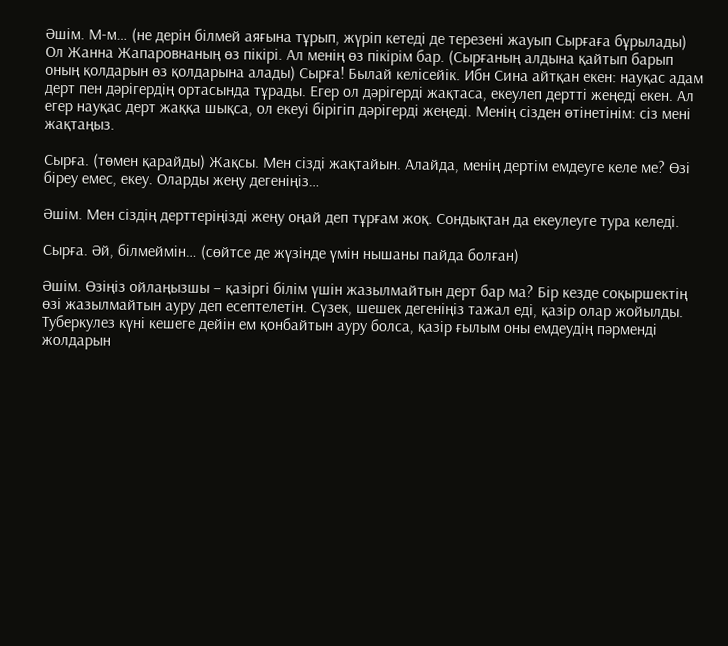Әшім. М-м… (не дерін білмей аяғына тұрып, жүріп кетеді де терезені жауып Сырғаға бұрылады) Ол Жанна Жапаровнаның өз пікірі. Ал менің өз пікірім бар. (Сырғаның алдына қайтып барып оның қолдарын өз қолдарына алады) Сырға! Былай келісейік. Ибн Сина айтқан екен: науқас адам дерт пен дәрігердің ортасында тұрады. Егер ол дәрігерді жақтаса, екеулеп дертті жеңеді екен. Ал егер науқас дерт жаққа шықса, ол екеуі бірігіп дәрігерді жеңеді. Менің сізден өтінетінім: сіз мені жақтаңыз.

Сырға. (төмен қарайды) Жақсы. Мен сізді жақтайын. Алайда, менің дертім емдеуге келе ме? Өзі біреу емес, екеу. Оларды жеңу дегеніңіз…

Әшім. Мен сіздің дерттеріңізді жеңу оңай деп тұрғам жоқ. Сондықтан да екеулеуге тура келеді.

Сырға. Әй, білмеймін… (сөйтсе де жүзінде үмін нышаны пайда болған)

Әшім. Өзіңіз ойлаңызшы – қазіргі білім үшін жазылмайтын дерт бар ма? Бір кезде соқыршектің өзі жазылмайтын ауру деп есептелетін. Сүзек, шешек дегеніңіз тажал еді, қазір олар жойылды. Туберкулез күні кешеге дейін ем қонбайтын ауру болса, қазір ғылым оны емдеудің пәрменді жолдарын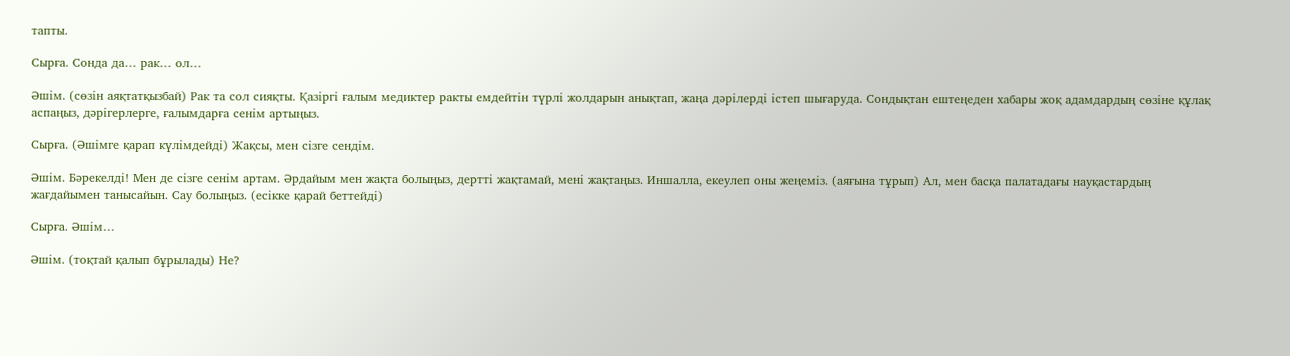тапты.

Сырға. Сонда да… рак… ол…

Әшім. (сөзін аяқтатқызбай) Рак та сол сияқты. Қазіргі ғалым медиктер ракты емдейтін түрлі жолдарын анықтап, жаңа дәрілерді істеп шығаруда. Сондықтан ештеңеден хабары жоқ адамдардың сөзіне құлақ аспаңыз, дәрігерлерге, ғалымдарға сенім артыңыз.

Сырға. (Әшімге қарап күлімдейді) Жақсы, мен сізге сендім.

Әшім. Бәрекелді! Мен де сізге сенім артам. Әрдайым мен жақта болыңыз, дертті жақтамай, мені жақтаңыз. Иншалла, екеулеп оны жеңеміз. (аяғына тұрып) Ал, мен басқа палатадағы науқастардың жағдайымен танысайын. Сау болыңыз. (есікке қарай беттейді)

Сырға. Әшім…

Әшім. (тоқтай қалып бұрылады) Не?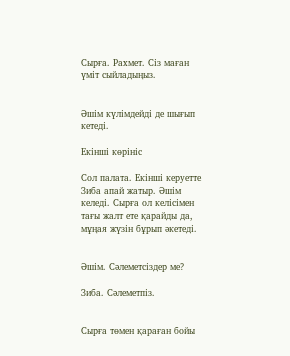Сырға. Рахмет. Сіз маған үміт сыйладыңыз.


Әшім күлімдейді де шығып кетеді.

Екінші көрініс

Сол палата. Екінші керуетте Зиба апай жатыр. Әшім келеді. Сырға ол келісімен тағы жалт ете қарайды да, мұңая жүзін бұрып әкетеді.


Әшім. Сәлеметсіздер ме?

Зиба. Сәлеметпіз.


Сырға төмен қараған бойы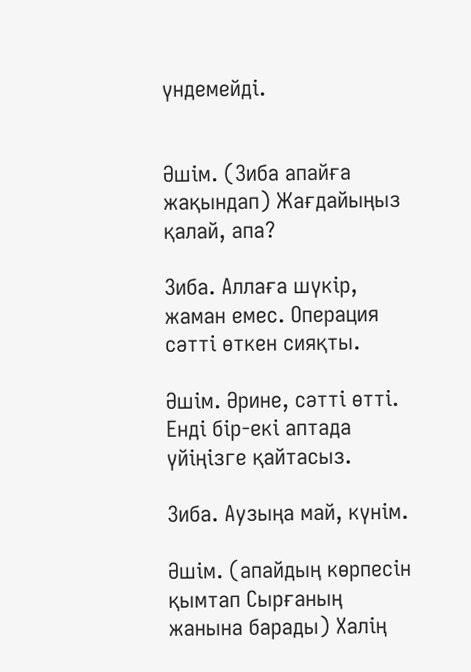үндемейді.


Әшім. (Зиба апайға жақындап) Жағдайыңыз қалай, апа?

Зиба. Аллаға шүкір, жаман емес. Операция сәтті өткен сияқты.

Әшім. Әрине, сәтті өтті. Енді бір-екі аптада үйіңізге қайтасыз.

Зиба. Аузыңа май, күнім.

Әшім. (апайдың көрпесін қымтап Сырғаның жанына барады) Халің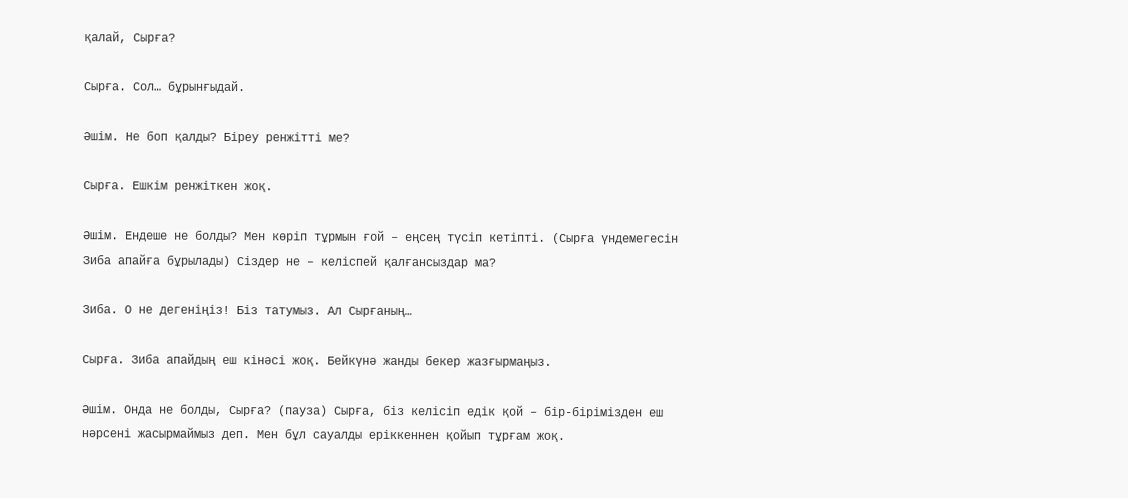қалай, Сырға?

Сырға. Сол… бұрынғыдай.

Әшім. Не боп қалды? Біреу ренжітті ме?

Сырға. Ешкім ренжіткен жоқ.

Әшім. Ендеше не болды? Мен көріп тұрмын ғой – еңсең түсіп кетіпті. (Сырға үндемегесін Зиба апайға бұрылады) Сіздер не – келіспей қалғансыздар ма?

Зиба. О не дегеніңіз! Біз татумыз. Ал Сырғаның…

Сырға. Зиба апайдың еш кінәсі жоқ. Бейкүнә жанды бекер жазғырмаңыз.

Әшім. Онда не болды, Сырға? (пауза) Сырға, біз келісіп едік қой – бір-бірімізден еш нәрсені жасырмаймыз деп. Мен бұл сауалды еріккеннен қойып тұрғам жоқ.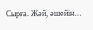Сырға. Жәй, әшейін…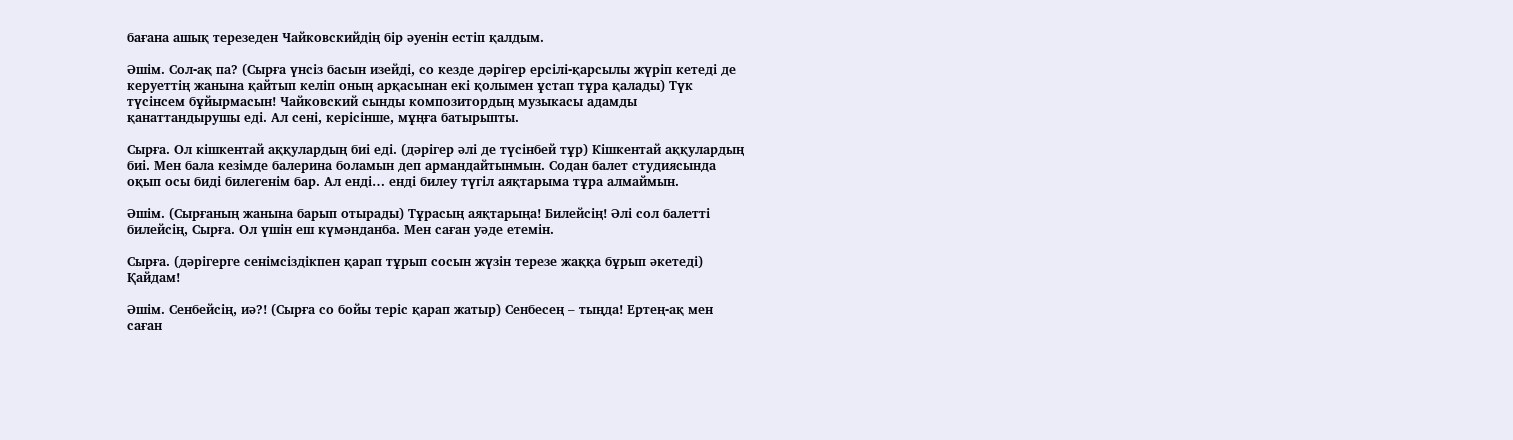бағана ашық терезеден Чайковскийдің бір әуенін естіп қалдым.

Әшім. Сол-ақ па? (Сырға үнсіз басын изейді, со кезде дәрігер ерсілі-қарсылы жүріп кетеді де керуеттің жанына қайтып келіп оның арқасынан екі қолымен ұстап тұра қалады) Түк түсінсем бұйырмасын! Чайковский сынды композитордың музыкасы адамды қанаттандырушы еді. Ал сені, керісінше, мұңға батырыпты.

Сырға. Ол кішкентай аққулардың биі еді. (дәрігер әлі де түсінбей тұр) Кішкентай аққулардың биі. Мен бала кезімде балерина боламын деп армандайтынмын. Содан балет студиясында оқып осы биді билегенім бар. Ал енді… енді билеу түгіл аяқтарыма тұра алмаймын.

Әшім. (Сырғаның жанына барып отырады) Тұрасың аяқтарыңа! Билейсің! Әлі сол балетті билейсің, Сырға. Ол үшін еш күмәнданба. Мен саған уәде етемін.

Сырға. (дәрігерге сенімсіздікпен қарап тұрып сосын жүзін терезе жаққа бұрып әкетеді) Қайдам!

Әшім. Сенбейсің, иә?! (Сырға со бойы теріс қарап жатыр) Сенбесең – тыңда! Ертең-ақ мен саған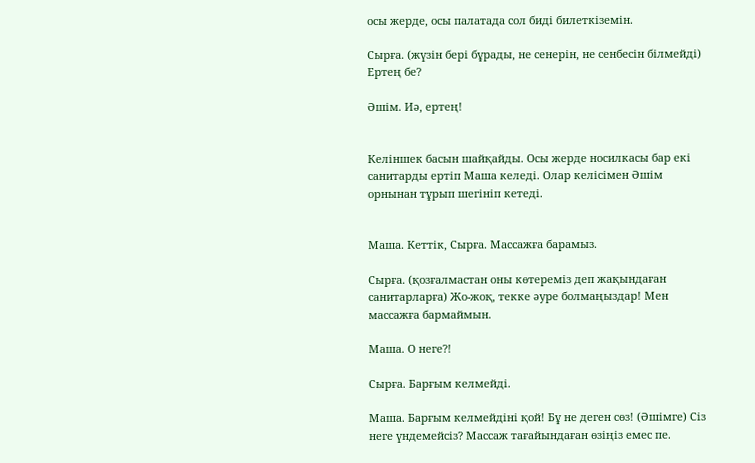осы жерде, осы палатада сол биді билеткіземін.

Сырға. (жүзін бері бұрады, не сенерін, не сенбесін білмейді) Ертең бе?

Әшім. Иә, ертең!


Келіншек басын шайқайды. Осы жерде носилкасы бар екі санитарды ертіп Маша келеді. Олар келісімен Әшім орнынан тұрып шегініп кетеді.


Маша. Кеттік, Сырға. Массажға барамыз.

Сырға. (қозғалмастан оны көтереміз деп жақындаған санитарларға) Жо-жоқ, текке әуре болмаңыздар! Мен массажға бармаймын.

Маша. О неге?!

Сырға. Барғым келмейді.

Маша. Барғым келмейдіні қой! Бұ не деген сөз! (Әшімге) Сіз неге үндемейсіз? Массаж тағайындаған өзіңіз емес пе.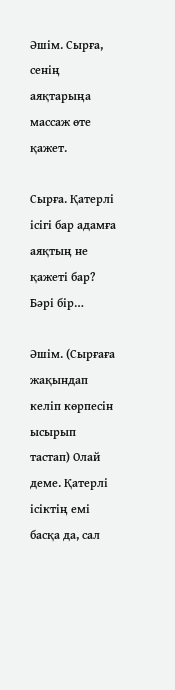Әшім. Сырға, сенің аяқтарыңа массаж өте қажет.

Сырға. Қатерлі ісігі бар адамға аяқтың не қажеті бар? Бәрі бір…

Әшім. (Сырғаға жақындап келіп көрпесін ысырып тастап) Олай деме. Қатерлі ісіктің емі басқа да, сал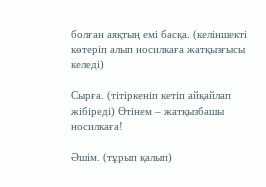болған аяқтың емі басқа. (келіншекті көтеріп алып носилкаға жатқызғысы келеді)

Сырға. (тітіркеніп кетіп айқайлап жібіреді) Өтінем – жатқызбашы носилкаға!

Әшім. (тұрып қалып)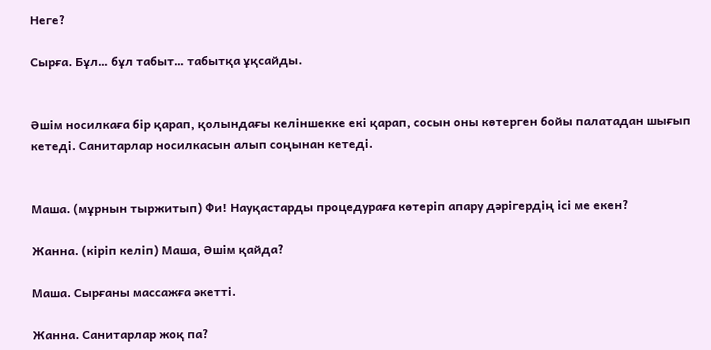Неге?

Сырға. Бұл… бұл табыт… табытқа ұқсайды.


Әшім носилкаға бір қарап, қолындағы келіншекке екі қарап, сосын оны көтерген бойы палатадан шығып кетеді. Санитарлар носилкасын алып соңынан кетеді.


Маша. (мұрнын тыржитып) Фи! Науқастарды процедураға көтеріп апару дәрігердің ісі ме екен?

Жанна. (кіріп келіп) Маша, Әшім қайда?

Маша. Сырғаны массажға әкетті.

Жанна. Санитарлар жоқ па?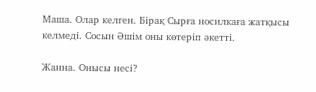Маша. Олар келген. Бірақ Сырға носилкаға жатқысы келмеді. Сосын Әшім оны көтеріп әкетті.

Жанна. Онысы несі?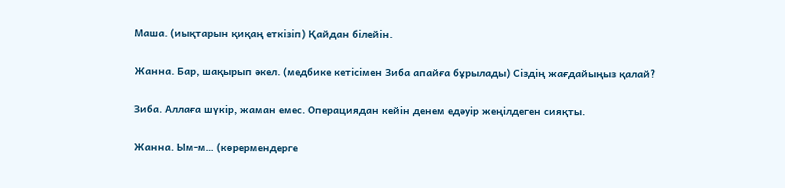Маша. (иықтарын қиқаң еткізіп) Қайдан білейін.

Жанна. Бар, шақырып әкел. (медбике кетісімен Зиба апайға бұрылады) Сіздің жағдайыңыз қалай?

Зиба. Аллаға шүкір, жаман емес. Операциядан кейін денем едәуір жеңілдеген сияқты.

Жанна. Ым-м… (көрермендерге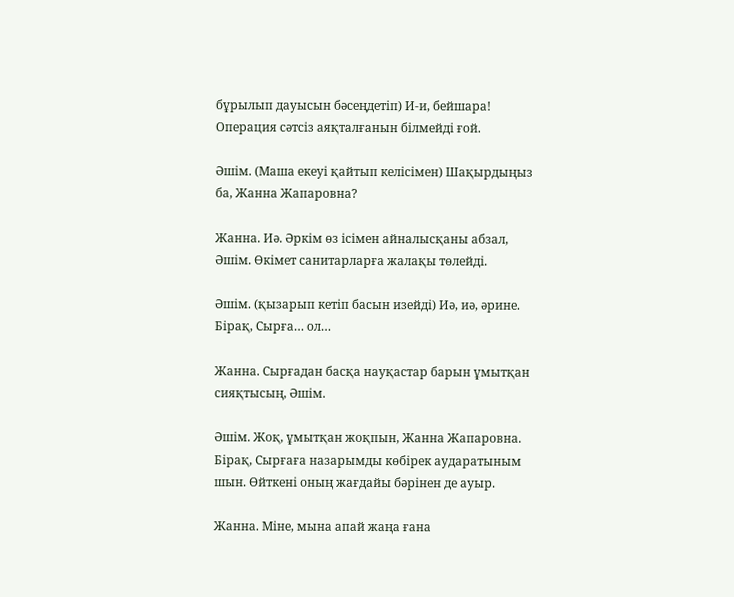бұрылып дауысын бәсеңдетіп) И-и, бейшара! Операция сәтсіз аяқталғанын білмейді ғой.

Әшім. (Маша екеуі қайтып келісімен) Шақырдыңыз ба, Жанна Жапаровна?

Жанна. Иә. Әркім өз ісімен айналысқаны абзал, Әшім. Өкімет санитарларға жалақы төлейді.

Әшім. (қызарып кетіп басын изейді) Иә, иә, әрине. Бірақ, Сырға… ол…

Жанна. Сырғадан басқа науқастар барын ұмытқан сияқтысың, Әшім.

Әшім. Жоқ, ұмытқан жоқпын, Жанна Жапаровна. Бірақ, Сырғаға назарымды көбірек аударатыным шын. Өйткені оның жағдайы бәрінен де ауыр.

Жанна. Міне, мына апай жаңа ғана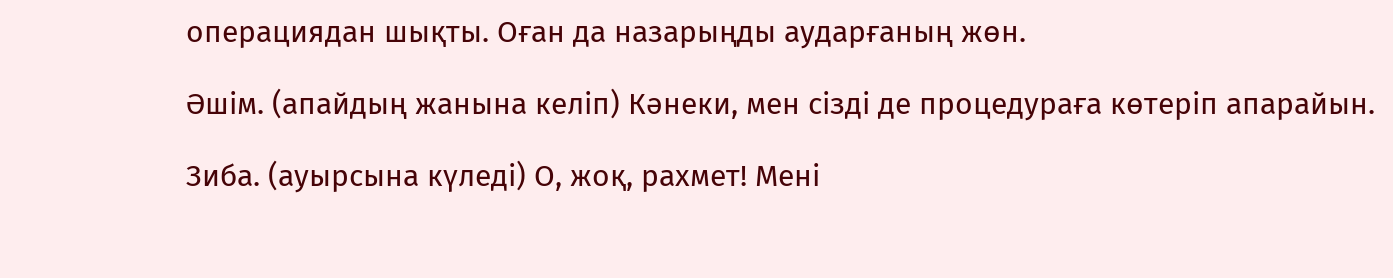операциядан шықты. Оған да назарыңды аударғаның жөн.

Әшім. (апайдың жанына келіп) Кәнеки, мен сізді де процедураға көтеріп апарайын.

Зиба. (ауырсына күледі) О, жоқ, рахмет! Мені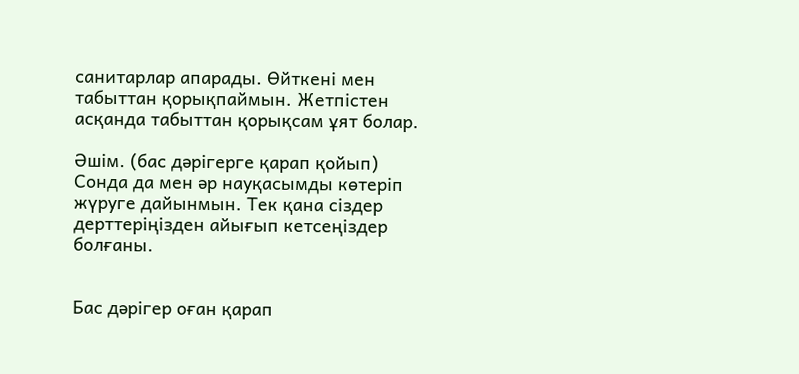санитарлар апарады. Өйткені мен табыттан қорықпаймын. Жетпістен асқанда табыттан қорықсам ұят болар.

Әшім. (бас дәрігерге қарап қойып) Сонда да мен әр науқасымды көтеріп жүруге дайынмын. Тек қана сіздер дерттеріңізден айығып кетсеңіздер болғаны.


Бас дәрігер оған қарап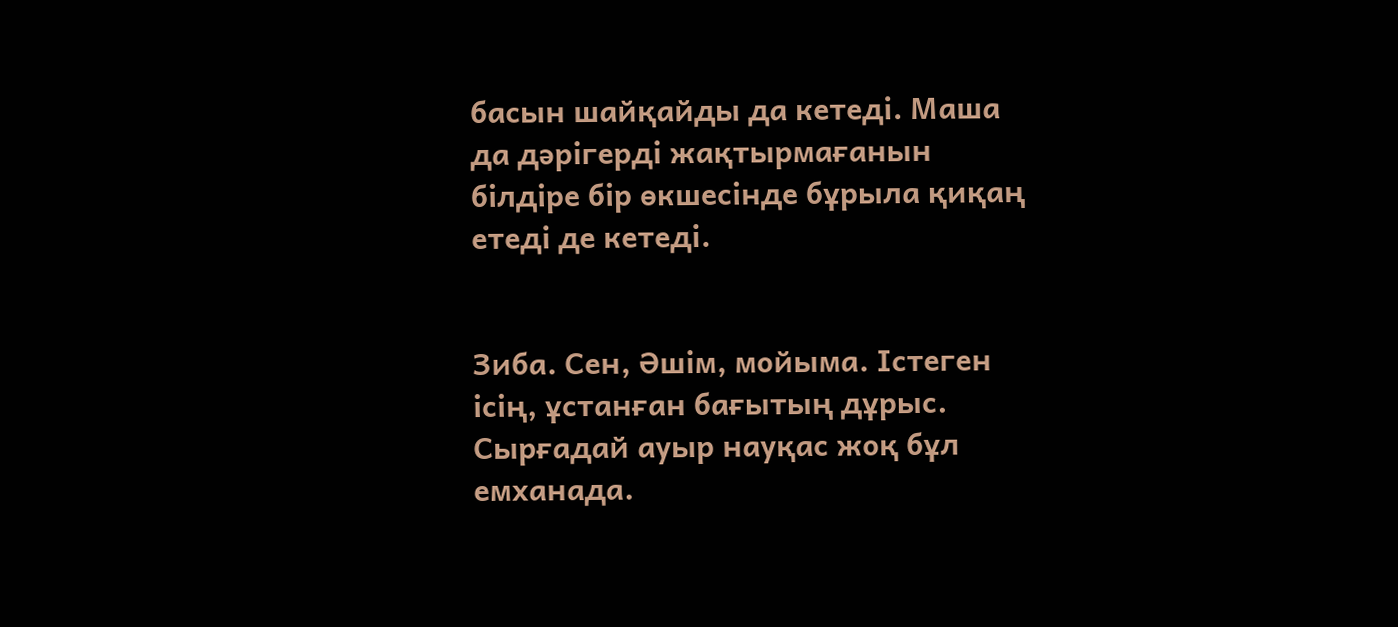басын шайқайды да кетеді. Маша да дәрігерді жақтырмағанын білдіре бір өкшесінде бұрыла қиқаң етеді де кетеді.


Зиба. Сен, Әшім, мойыма. Істеген ісің, ұстанған бағытың дұрыс. Сырғадай ауыр науқас жоқ бұл емханада.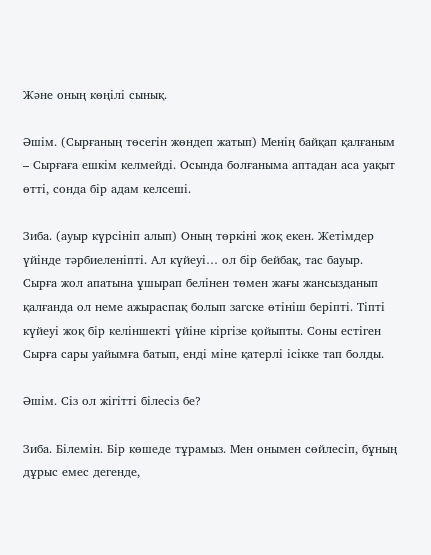Және оның көңілі сынық.

Әшім. (Сырғаның төсегін жөндеп жатып) Менің байқап қалғаным – Сырғаға ешкім келмейді. Осында болғаныма аптадан аса уақыт өтті, сонда бір адам келсеші.

Зиба. (ауыр күрсініп алып) Оның төркіні жоқ екен. Жетімдер үйінде тәрбиеленіпті. Ал күйеуі… ол бір бейбақ, тас бауыр. Сырға жол апатына ұшырап белінен төмен жағы жансызданып қалғанда ол неме ажыраспақ болып загске өтініш беріпті. Тіпті күйеуі жоқ бір келіншекті үйіне кіргізе қойыпты. Соны естіген Сырға сары уайымға батып, енді міне қатерлі ісікке тап болды.

Әшім. Сіз ол жігітті білесіз бе?

Зиба. Білемін. Бір көшеде тұрамыз. Мен онымен сөйлесіп, бұның дұрыс емес дегенде,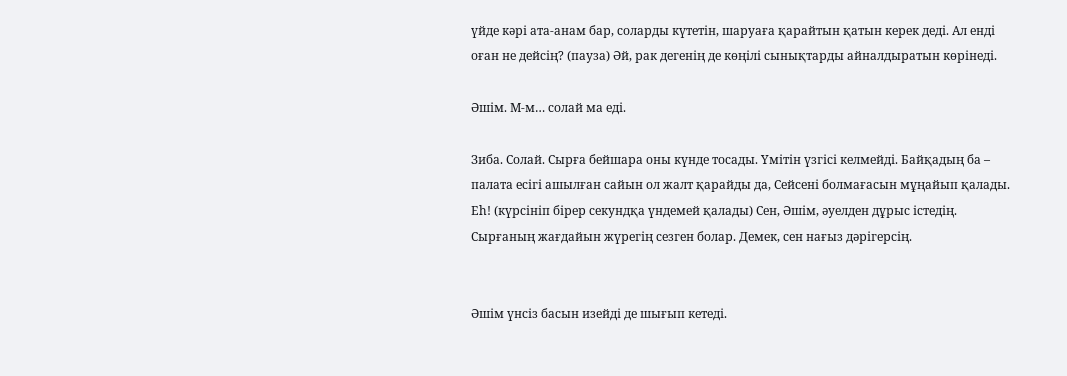үйде кәрі ата-анам бар, соларды күтетін, шаруаға қарайтын қатын керек деді. Ал енді оған не дейсің? (пауза) Әй, рак дегенің де көңілі сынықтарды айналдыратын көрінеді.

Әшім. М-м… солай ма еді.

Зиба. Солай. Сырға бейшара оны күнде тосады. Үмітін үзгісі келмейді. Байқадың ба – палата есігі ашылған сайын ол жалт қарайды да, Сейсені болмағасын мұңайып қалады. Еһ! (күрсініп бірер секундқа үндемей қалады) Сен, Әшім, әуелден дұрыс істедің. Сырғаның жағдайын жүрегің сезген болар. Демек, сен нағыз дәрігерсің.


Әшім үнсіз басын изейді де шығып кетеді.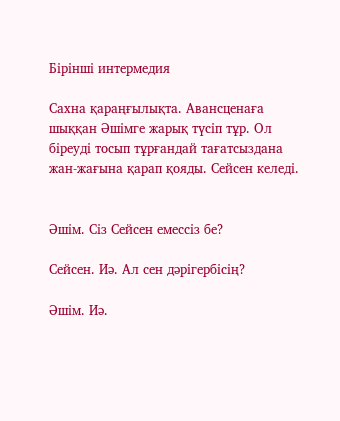Бірінші интермедия

Сахна қараңғылықта. Авансценаға шыққан Әшімге жарық түсіп тұр. Ол біреуді тосып тұрғандай тағатсыздана жан-жағына қарап қояды. Сейсен келеді.


Әшім. Сіз Сейсен емессіз бе?

Сейсен. Иә. Ал сен дәрігербісің?

Әшім. Иә.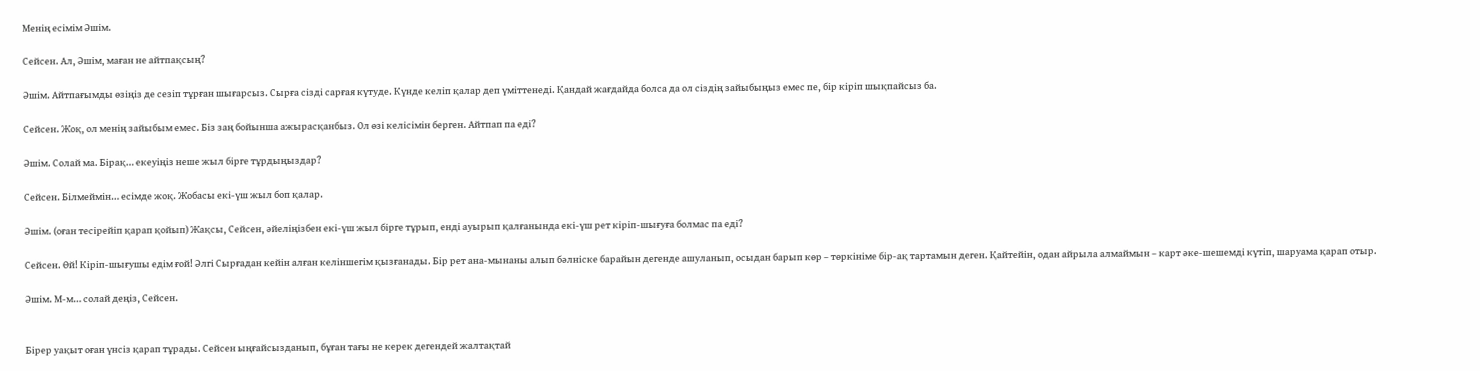Менің есімім Әшім.

Сейсен. Ал, Әшім, маған не айтпақсың?

Әшім. Айтпағымды өзіңіз де сезіп тұрған шығарсыз. Сырға сізді сарғая күтуде. Күнде келіп қалар деп үміттенеді. Қандай жағдайда болса да ол сіздің зайыбыңыз емес пе, бір кіріп шықпайсыз ба.

Сейсен. Жоқ, ол менің зайыбым емес. Біз заң бойынша ажырасқанбыз. Ол өзі келісімін берген. Айтпап па еді?

Әшім. Солай ма. Бірақ… екеуіңіз неше жыл бірге тұрдыңыздар?

Сейсен. Білмеймін… есімде жоқ. Жобасы екі-үш жыл боп қалар.

Әшім. (оған тесірейіп қарап қойып) Жақсы, Сейсен, әйеліңізбен екі-үш жыл бірге тұрып, енді ауырып қалғанында екі-үш рет кіріп-шығуға болмас па еді?

Сейсен. Өй! Кіріп-шығушы едім ғой! Әлгі Сырғадан кейін алған келіншегім қызғанады. Бір рет ана-мынаны алып бәлніске барайын дегенде ашуланып, осыдан барып көр – төркініме бір-ақ тартамын деген. Қайтейін, одан айрыла алмаймын – карт әке-шешемді күтіп, шаруама қарап отыр.

Әшім. М-м… солай деңіз, Сейсен.


Бірер уақыт оған үнсіз қарап тұрады. Сейсен ыңғайсызданып, бұған тағы не керек дегендей жалтақтай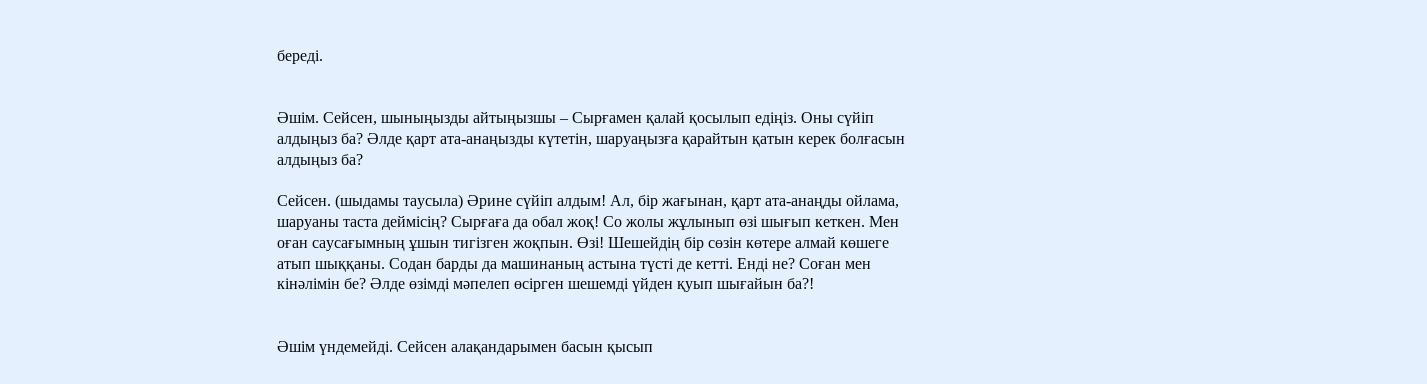береді.


Әшім. Сейсен, шыныңызды айтыңызшы – Сырғамен қалай қосылып едіңіз. Оны сүйіп алдыңыз ба? Әлде қарт ата-анаңызды күтетін, шаруаңызға қарайтын қатын керек болғасын алдыңыз ба?

Сейсен. (шыдамы таусыла) Әрине сүйіп алдым! Ал, бір жағынан, қарт ата-анаңды ойлама, шаруаны таста деймісің? Сырғаға да обал жоқ! Со жолы жұлынып өзі шығып кеткен. Мен оған саусағымның ұшын тигізген жоқпын. Өзі! Шешейдің бір сөзін көтере алмай көшеге атып шыққаны. Содан барды да машинаның астына түсті де кетті. Енді не? Соған мен кінәлімін бе? Әлде өзімді мәпелеп өсірген шешемді үйден қуып шығайын ба?!


Әшім үндемейді. Сейсен алақандарымен басын қысып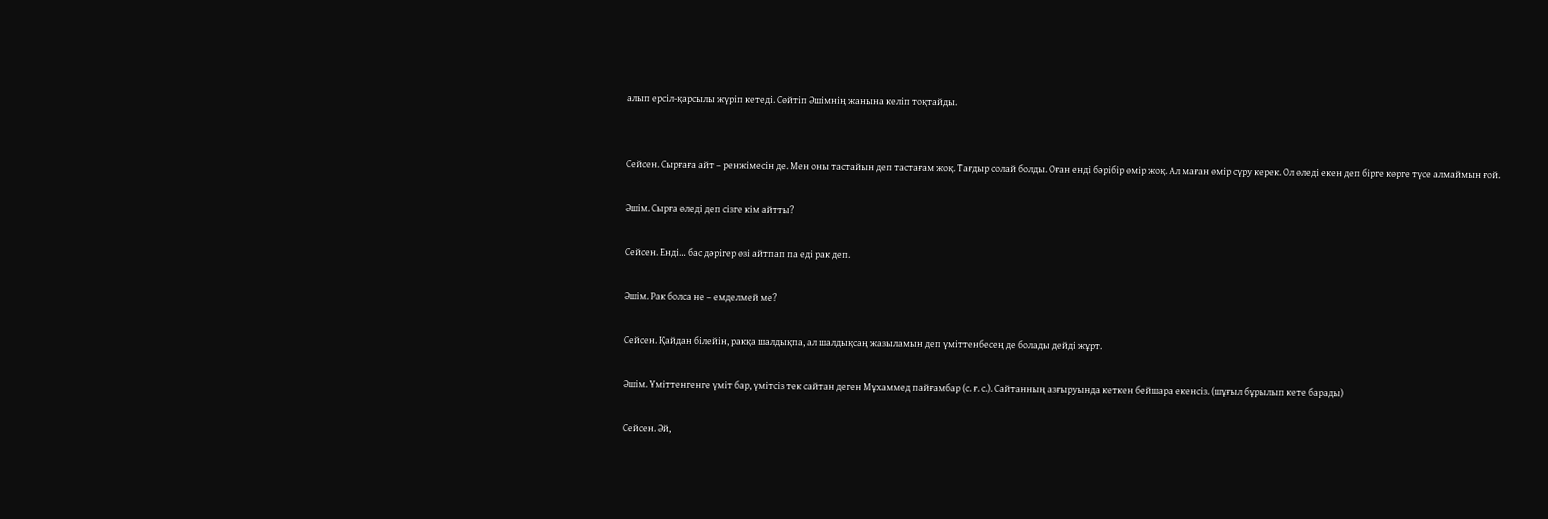алып ерсіл-қарсылы жүріп кетеді. Сөйтіп Әшімнің жанына келіп тоқтайды.


Сейсен. Сырғаға айт – ренжімесін де. Мен оны тастайын деп тастағам жоқ. Тағдыр солай болды. Оған енді бәрібір өмір жоқ. Ал маған өмір сүру керек. Ол өледі екен деп бірге көрге түсе алмаймын ғой.

Әшім. Сырға өледі деп сізге кім айтты?

Сейсен. Енді… бас дәрігер өзі айтпап па еді рак деп.

Әшім. Рак болса не – емделмей ме?

Сейсен. Қайдан білейін, ракқа шалдықпа, ал шалдықсаң жазыламын деп үміттенбесең де болады дейді жұрт.

Әшім. Үміттенгенге үміт бар, үмітсіз тек сайтан деген Мұхаммед пайғамбар (с. ғ. с.). Сайтанның азғыруында кеткен бейшара екенсіз. (шұғыл бұрылып кете барады)

Сейсен. Әй,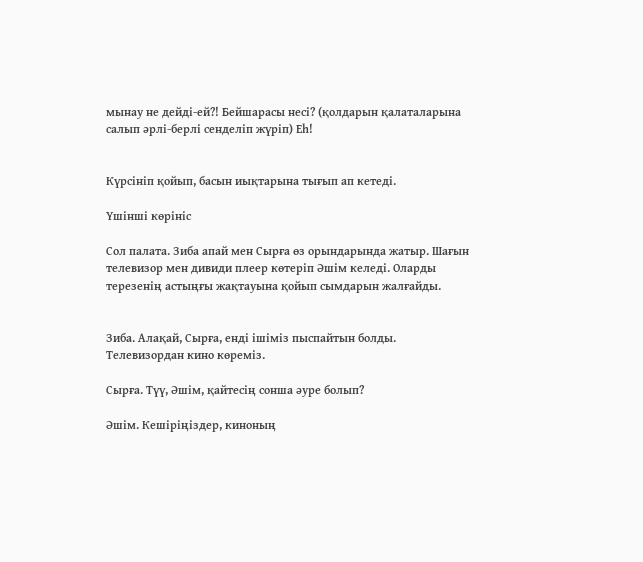мынау не дейді-ей?! Бейшарасы несі? (қолдарын қалаталарына салып әрлі-берлі сенделіп жүріп) Еһ!


Күрсініп қойып, басын иықтарына тығып ап кетеді.

Үшінші көрініс

Сол палата. Зиба апай мен Сырға өз орындарында жатыр. Шағын телевизор мен дивиди плеер көтеріп Әшім келеді. Оларды терезенің астыңғы жақтауына қойып сымдарын жалғайды.


Зиба. Алақай, Сырға, енді ішіміз пыспайтын болды. Телевизордан кино көреміз.

Сырға. Түү, Әшім, қайтесің сонша әуре болып?

Әшім. Кешіріңіздер, киноның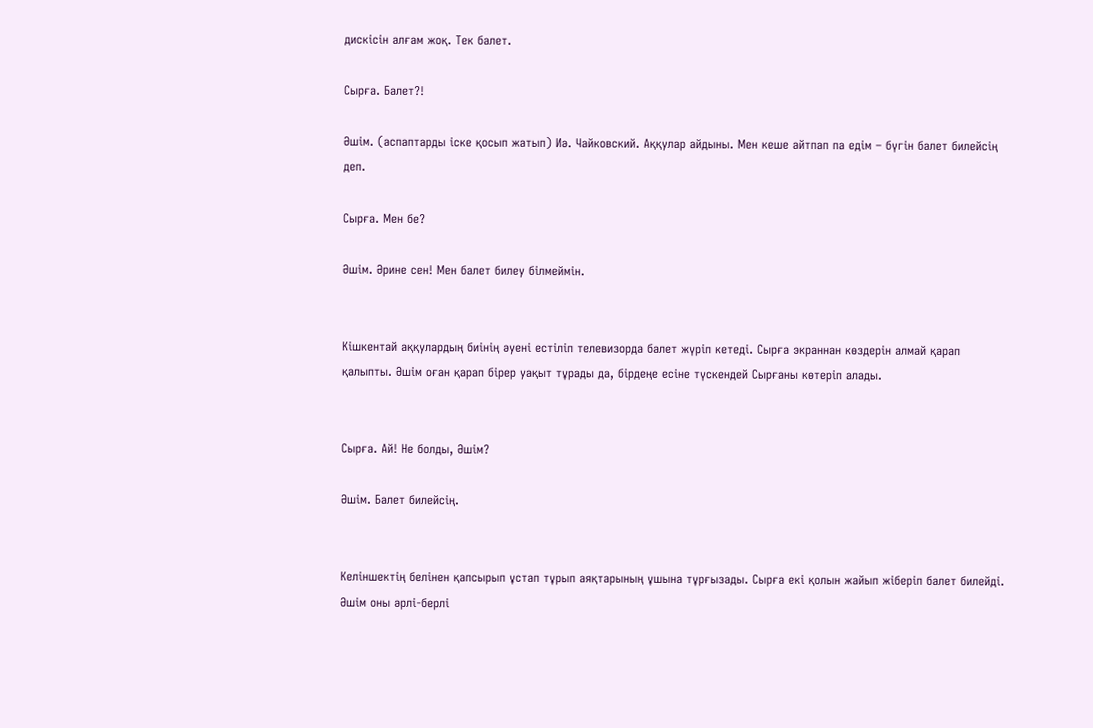дискісін алғам жоқ. Тек балет.

Сырға. Балет?!

Әшім. (аспаптарды іске қосып жатып) Иә. Чайковский. Аққулар айдыны. Мен кеше айтпап па едім – бүгін балет билейсің деп.

Сырға. Мен бе?

Әшім. Әрине сен! Мен балет билеу білмеймін.


Кішкентай аққулардың биінің әуені естіліп телевизорда балет жүріп кетеді. Сырға экраннан көздерін алмай қарап қалыпты. Әшім оған қарап бірер уақыт тұрады да, бірдеңе есіне түскендей Сырғаны көтеріп алады.


Сырға. Ай! Не болды, Әшім?

Әшім. Балет билейсің.


Келіншектің белінен қапсырып ұстап тұрып аяқтарының ұшына тұрғызады. Сырға екі қолын жайып жіберіп балет билейді. Әшім оны әрлі-берлі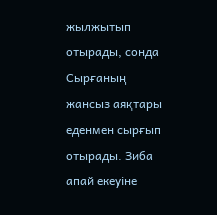жылжытып отырады, сонда Сырғаның жансыз аяқтары еденмен сырғып отырады. Зиба апай екеуіне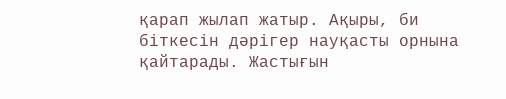қарап жылап жатыр. Ақыры, би біткесін дәрігер науқасты орнына қайтарады. Жастығын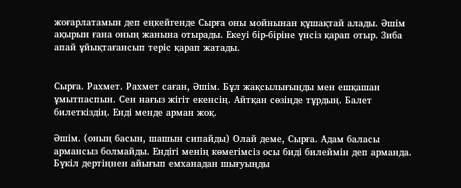жоғарлатамын деп еңкейгенде Сырға оны мойнынан құшақтай алады. Әшім ақырын ғана оның жанына отырады. Екеуі бір-біріне үнсіз қарап отыр. Зиба апай ұйықтағансып теріс қарап жатады.


Сырға. Рахмет. Рахмет саған, Әшім. Бұл жақсылығыңды мен ешқашан ұмытпаспын. Сен нағыз жігіт екенсің. Айтқан сөзіңде тұрдың. Балет билеткіздің. Енді менде арман жоқ.

Әшім. (оның басын, шашын сипайды) Олай деме, Сырға. Адам баласы армансыз болмайды. Ендігі менің көмегімсіз осы биді билеймін деп арманда. Бүкіл дертіңнен айығып емханадан шығуыңды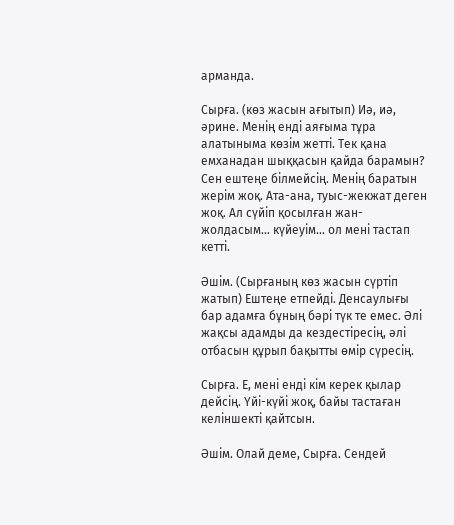арманда.

Сырға. (көз жасын ағытып) Иә, иә, әрине. Менің енді аяғыма тұра алатыныма көзім жетті. Тек қана емханадан шыққасын қайда барамын? Сен ештеңе білмейсің. Менің баратын жерім жоқ. Ата-ана, туыс-жекжат деген жоқ. Ал сүйіп қосылған жан-жолдасым… күйеуім… ол мені тастап кетті.

Әшім. (Сырғаның көз жасын сүртіп жатып) Ештеңе етпейді. Денсаулығы бар адамға бұның бәрі түк те емес. Әлі жақсы адамды да кездестіресің, әлі отбасын құрып бақытты өмір сүресің.

Сырға. Е, мені енді кім керек қылар дейсің. Үйі-күйі жоқ, байы тастаған келіншекті қайтсын.

Әшім. Олай деме, Сырға. Сендей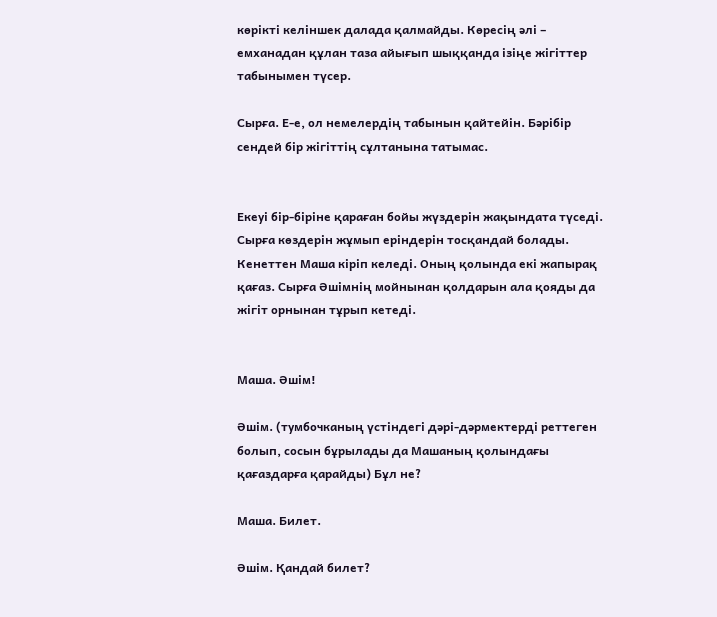көрікті келіншек далада қалмайды. Көресің әлі – емханадан құлан таза айығып шыққанда ізіңе жігіттер табынымен түсер.

Сырға. Е-е, ол немелердің табынын қайтейін. Бәрібір сендей бір жігіттің сұлтанына татымас.


Екеуі бір-біріне қараған бойы жүздерін жақындата түседі. Сырға көздерін жұмып еріндерін тосқандай болады. Кенеттен Маша кіріп келеді. Оның қолында екі жапырақ қағаз. Сырға Әшімнің мойнынан қолдарын ала қояды да жігіт орнынан тұрып кетеді.


Маша. Әшім!

Әшім. (тумбочканың үстіндегі дәрі-дәрмектерді реттеген болып, сосын бұрылады да Машаның қолындағы қағаздарға қарайды) Бұл не?

Маша. Билет.

Әшім. Қандай билет?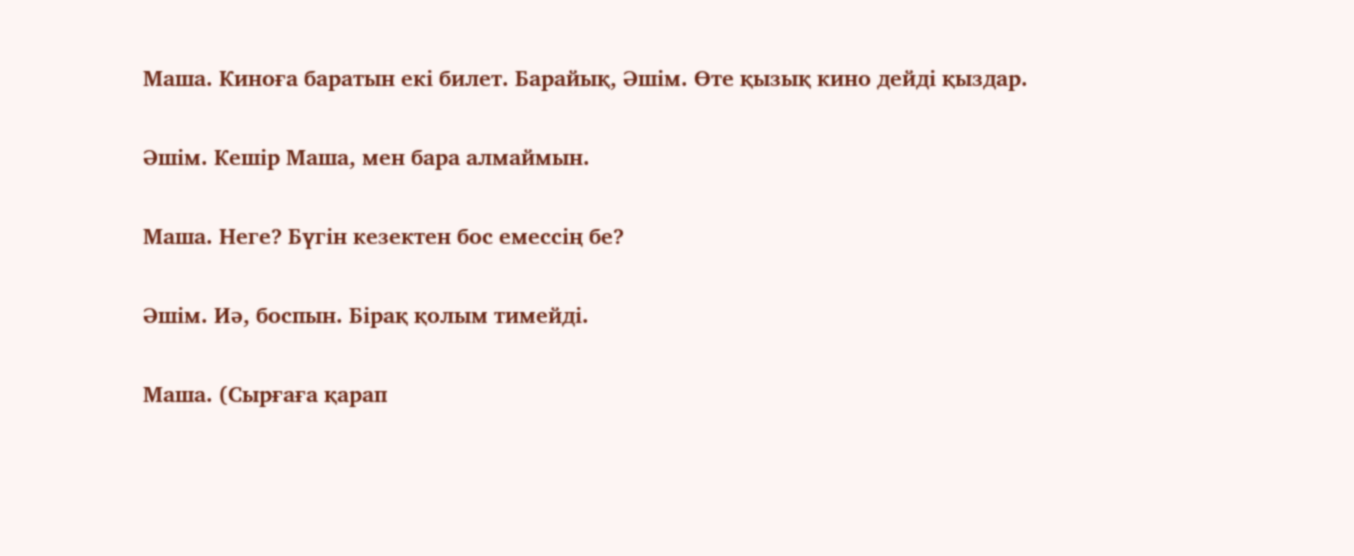Маша. Киноға баратын екі билет. Барайық, Әшім. Өте қызық кино дейді қыздар.

Әшім. Кешір Маша, мен бара алмаймын.

Маша. Неге? Бүгін кезектен бос емессің бе?

Әшім. Иә, боспын. Бірақ қолым тимейді.

Маша. (Сырғаға қарап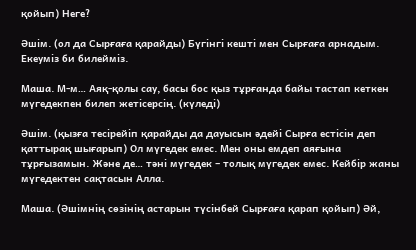қойып) Неге?

Әшім. (ол да Сырғаға қарайды) Бүгінгі кешті мен Сырғаға арнадым. Екеуміз би билейміз.

Маша. М-м… Аяқ-қолы сау, басы бос қыз тұрғанда байы тастап кеткен мүгедекпен билеп жетісерсің. (күледі)

Әшім. (қызға тесірейіп қарайды да дауысын әдейі Сырға естісін деп қаттырақ шығарып) Ол мүгедек емес. Мен оны емдеп аяғына тұрғызамын. Және де… тәні мүгедек – толық мүгедек емес. Кейбір жаны мүгедектен сақтасын Алла.

Маша. (Әшімнің сөзінің астарын түсінбей Сырғаға қарап қойып) Әй,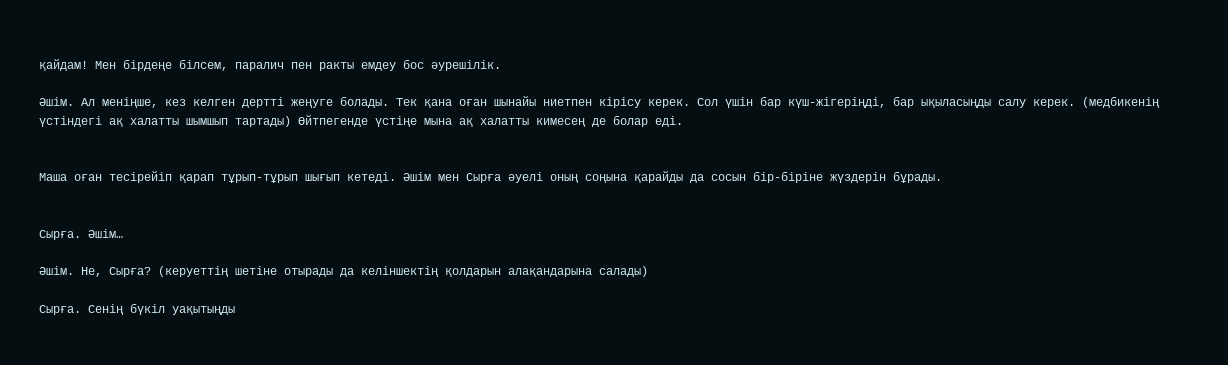қайдам! Мен бірдеңе білсем, паралич пен ракты емдеу бос әурешілік.

Әшім. Ал меніңше, кез келген дертті жеңуге болады. Тек қана оған шынайы ниетпен кірісу керек. Сол үшін бар күш-жігеріңді, бар ықыласыңды салу керек. (медбикенің үстіндегі ақ халатты шымшып тартады) Өйтпегенде үстіңе мына ақ халатты кимесең де болар еді.


Маша оған тесірейіп қарап тұрып-тұрып шығып кетеді. Әшім мен Сырға әуелі оның соңына қарайды да сосын бір-біріне жүздерін бұрады.


Сырға. Әшім…

Әшім. Не, Сырға? (керуеттің шетіне отырады да келіншектің қолдарын алақандарына салады)

Сырға. Сенің бүкіл уақытыңды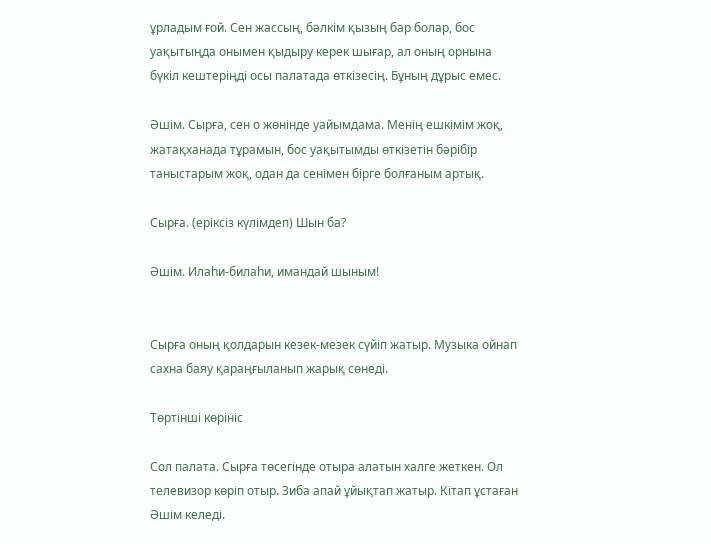ұрладым ғой. Сен жассың, бәлкім қызың бар болар, бос уақытыңда онымен қыдыру керек шығар, ал оның орнына бүкіл кештеріңді осы палатада өткізесің. Бұның дұрыс емес.

Әшім. Сырға, сен о жөнінде уайымдама. Менің ешкімім жоқ, жатақханада тұрамын, бос уақытымды өткізетін бәрібір таныстарым жоқ, одан да сенімен бірге болғаным артық.

Сырға. (еріксіз күлімдеп) Шын ба?

Әшім. Илаһи-билаһи, имандай шыным!


Сырға оның қолдарын кезек-мезек сүйіп жатыр. Музыка ойнап сахна баяу қараңғыланып жарық сөнеді.

Төртінші көрініс

Сол палата. Сырға төсегінде отыра алатын халге жеткен. Ол телевизор көріп отыр. Зиба апай ұйықтап жатыр. Кітап ұстаған Әшім келеді.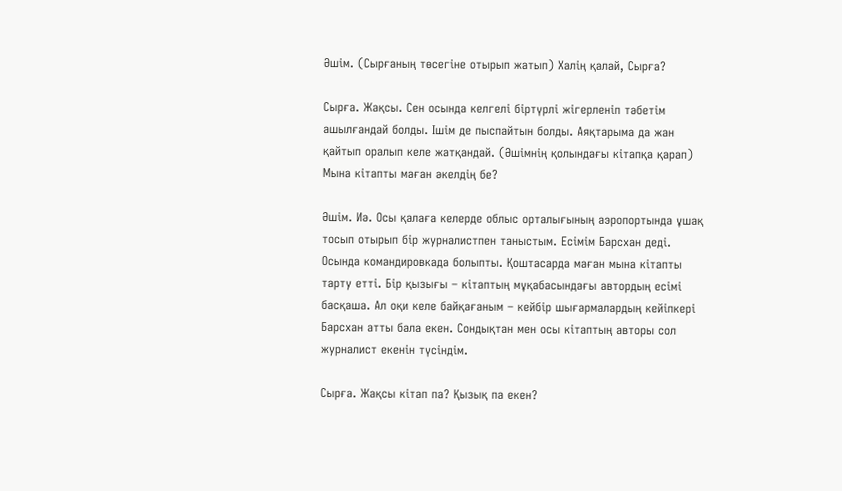Әшім. (Сырғаның төсегіне отырып жатып) Халің қалай, Сырға?

Сырға. Жақсы. Сен осында келгелі біртүрлі жігерленіп тәбетім ашылғандай болды. Ішім де пыспайтын болды. Аяқтарыма да жан қайтып оралып келе жатқандай. (Әшімнің қолындағы кітапқа қарап) Мына кітапты маған әкелдің бе?

Әшім. Иә. Осы қалаға келерде облыс орталығының аэропортында ұшақ тосып отырып бір журналистпен таныстым. Есімім Барсхан деді. Осында командировкада болыпты. Қоштасарда маған мына кітапты тарту етті. Бір қызығы – кітаптың мұқабасындағы автордың есімі басқаша. Ал оқи келе байқағаным – кейбір шығармалардың кейіпкері Барсхан атты бала екен. Сондықтан мен осы кітаптың авторы сол журналист екенін түсіндім.

Сырға. Жақсы кітап па? Қызық па екен?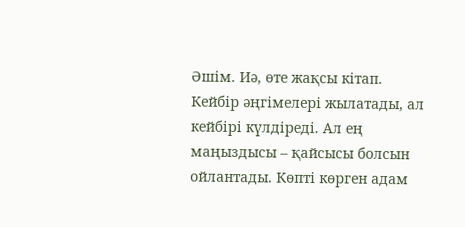Әшім. Иә, өте жақсы кітап. Кейбір әңгімелері жылатады, ал кейбірі күлдіреді. Ал ең маңыздысы – қайсысы болсын ойлантады. Көпті көрген адам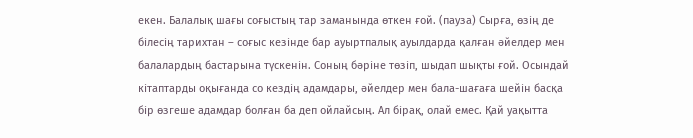екен. Балалық шағы соғыстың тар заманында өткен ғой. (пауза) Сырға, өзің де білесің тарихтан – соғыс кезінде бар ауыртпалық ауылдарда қалған әйелдер мен балалардың бастарына түскенін. Соның бәріне төзіп, шыдап шықты ғой. Осындай кітаптарды оқығанда со кездің адамдары, әйелдер мен бала-шағаға шейін басқа бір өзгеше адамдар болған ба деп ойлайсың. Ал бірақ, олай емес. Қай уақытта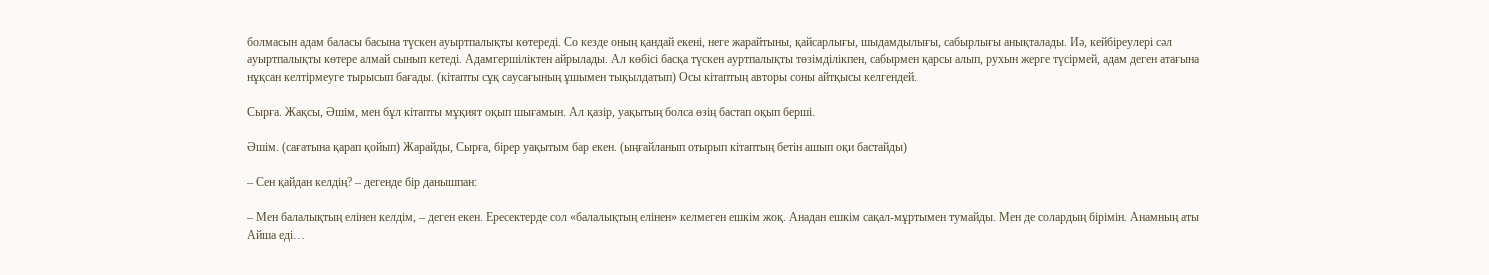болмасын адам баласы басына түскен ауыртпалықты көтереді. Со кезде оның қандай екені, неге жарайтыны, қайсарлығы, шыдамдылығы, сабырлығы анықталады. Иә, кейбіреулері сәл ауыртпалықты көтере алмай сынып кетеді. Адамгершіліктен айрылады. Ал көбісі басқа түскен ауртпалықты төзімділікпен, сабырмен қарсы алып, рухын жерге түсірмей, адам деген атағына нұқсан келтірмеуге тырысып бағады. (кітапты сұқ саусағының ұшымен тықылдатып) Осы кітаптың авторы соны айтқысы келгендей.

Сырға. Жақсы, Әшім, мен бұл кітапты мұқият оқып шығамын. Ал қазір, уақытың болса өзің бастап оқып берші.

Әшім. (сағатына қарап қойып) Жарайды, Сырға, бірер уақытым бар екен. (ыңғайланып отырып кітаптың бетін ашып оқи бастайды)

– Сен қайдан келдің? – дегенде бір данышпан:

– Мен балалықтың елінен келдім, – деген екен. Ересектерде сол «балалықтың елінен» келмеген ешкім жоқ. Анадан ешкім сақал-мұртымен тумайды. Мен де солардың бірімін. Анамның аты Айша еді…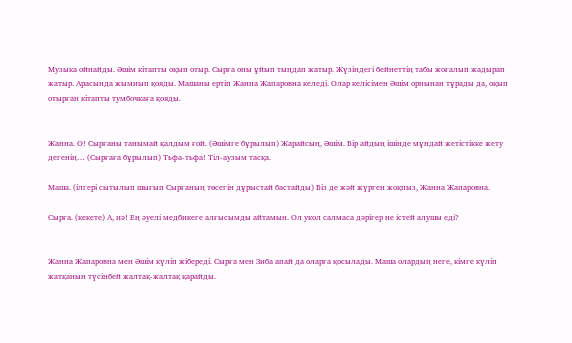Музыка ойнайды. Әшім кітапты оқып отыр. Сырға оны ұйып тыңдап жатыр. Жүзіндегі бейнеттің табы жоғалып жадырап жатыр. Арасында жымиып қояды. Машаны ертіп Жанна Жапаровна келеді. Олар келісімен Әшім орнынан тұрады да, оқып отырған кітапты тумбочкаға қояды.


Жанна. О! Сырғаны танымай қалдым ғой. (Әшімге бұрылып) Жарайсың, Әшім. Бір айдың ішінде мұндай жетістікке жету дегенің… (Сырғаға бұрылып) Тьфа-тьфа! Тіл-аузым тасқа.

Маша. (ілгері сытылып шығып Сырғаның төсегін дұрыстай бастайды) Біз де жәй жүрген жоқпыз, Жанна Жапаровна.

Сырға. (кекете) А, иә! Ең әуелі медбикеге алғысымды айтамын. Ол укол салмаса дәрігер не істей алушы еді?


Жанна Жапаровна мен Әшім күліп жібереді. Сырға мен Зиба апай да оларға қосылады. Маша олардың неге, кімге күліп жатқанын түсінбей жалтақ-жалтақ қарайды.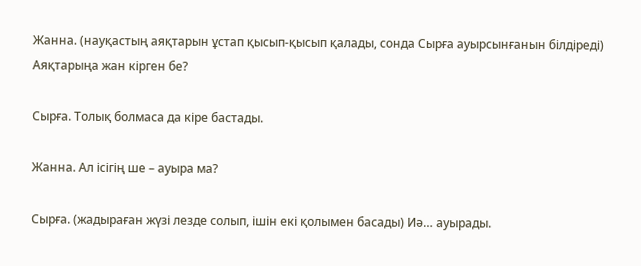Жанна. (науқастың аяқтарын ұстап қысып-қысып қалады, сонда Сырға ауырсынғанын білдіреді) Аяқтарыңа жан кірген бе?

Сырға. Толық болмаса да кіре бастады.

Жанна. Ал ісігің ше – ауыра ма?

Сырға. (жадыраған жүзі лезде солып, ішін екі қолымен басады) Иә… ауырады.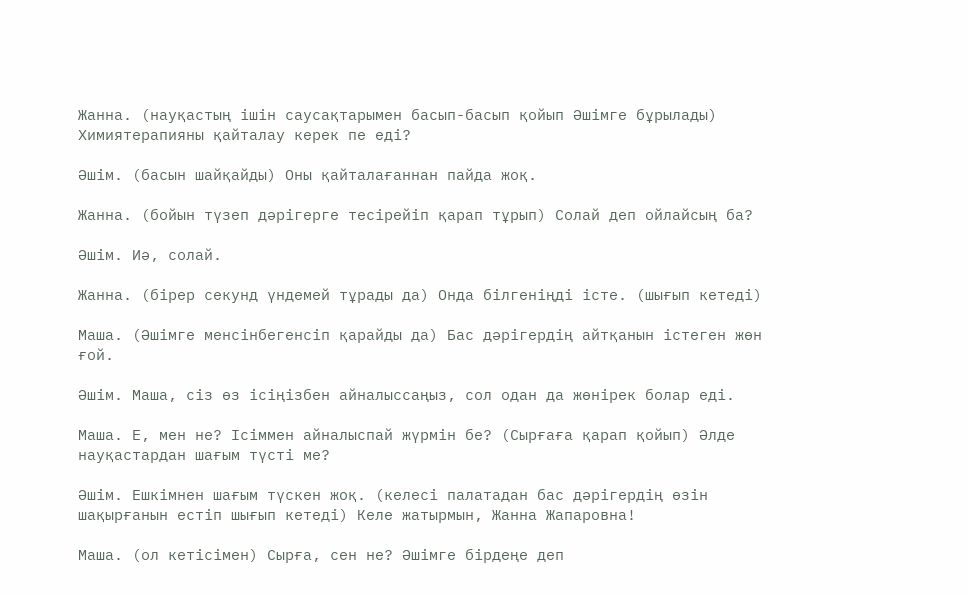Жанна. (науқастың ішін саусақтарымен басып-басып қойып Әшімге бұрылады) Химиятерапияны қайталау керек пе еді?

Әшім. (басын шайқайды) Оны қайталағаннан пайда жоқ.

Жанна. (бойын түзеп дәрігерге тесірейіп қарап тұрып) Солай деп ойлайсың ба?

Әшім. Иә, солай.

Жанна. (бірер секунд үндемей тұрады да) Онда білгеніңді істе. (шығып кетеді)

Маша. (Әшімге менсінбегенсіп қарайды да) Бас дәрігердің айтқанын істеген жөн ғой.

Әшім. Маша, сіз өз ісіңізбен айналыссаңыз, сол одан да жөнірек болар еді.

Маша. Е, мен не? Ісіммен айналыспай жүрмін бе? (Сырғаға қарап қойып) Әлде науқастардан шағым түсті ме?

Әшім. Ешкімнен шағым түскен жоқ. (келесі палатадан бас дәрігердің өзін шақырғанын естіп шығып кетеді) Келе жатырмын, Жанна Жапаровна!

Маша. (ол кетісімен) Сырға, сен не? Әшімге бірдеңе деп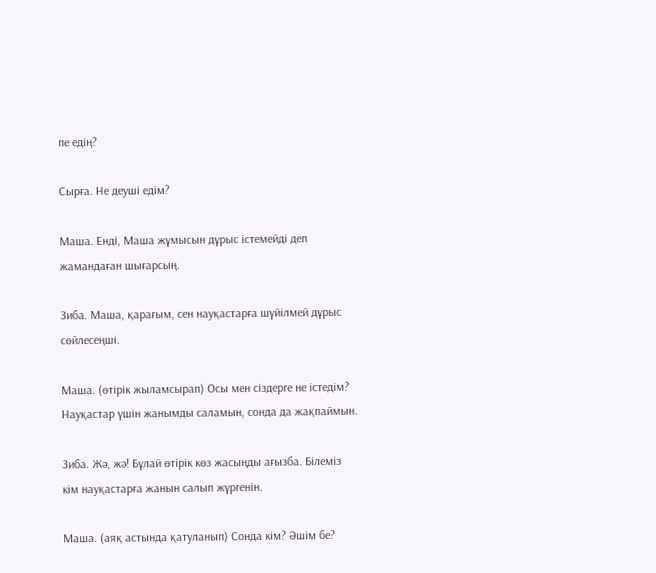пе едің?

Сырға. Не деуші едім?

Маша. Енді, Маша жұмысын дұрыс істемейді деп жамандаған шығарсың.

Зиба. Маша, қарағым, сен науқастарға шүйілмей дұрыс сөйлесеңші.

Маша. (өтірік жыламсырап) Осы мен сіздерге не істедім? Науқастар үшін жанымды саламын, сонда да жақпаймын.

Зиба. Жә, жә! Бұлай өтірік көз жасыңды ағызба. Білеміз кім науқастарға жанын салып жүргенін.

Маша. (аяқ астында қатуланып) Сонда кім? Әшім бе?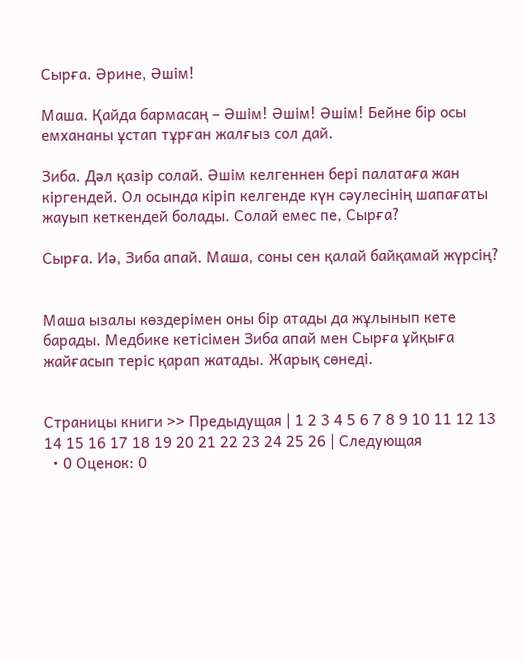Сырға. Әрине, Әшім!

Маша. Қайда бармасаң – Әшім! Әшім! Әшім! Бейне бір осы емхананы ұстап тұрған жалғыз сол дай.

Зиба. Дәл қазір солай. Әшім келгеннен бері палатаға жан кіргендей. Ол осында кіріп келгенде күн сәулесінің шапағаты жауып кеткендей болады. Солай емес пе, Сырға?

Сырға. Иә, Зиба апай. Маша, соны сен қалай байқамай жүрсің?


Маша ызалы көздерімен оны бір атады да жұлынып кете барады. Медбике кетісімен Зиба апай мен Сырға ұйқыға жайғасып теріс қарап жатады. Жарық сөнеді.


Страницы книги >> Предыдущая | 1 2 3 4 5 6 7 8 9 10 11 12 13 14 15 16 17 18 19 20 21 22 23 24 25 26 | Следующая
  • 0 Оценок: 0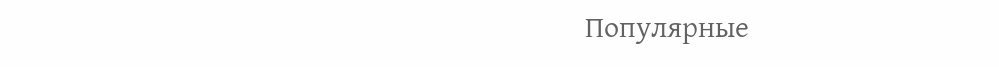Популярные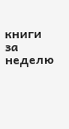книги за неделю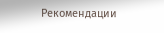Рекомендации